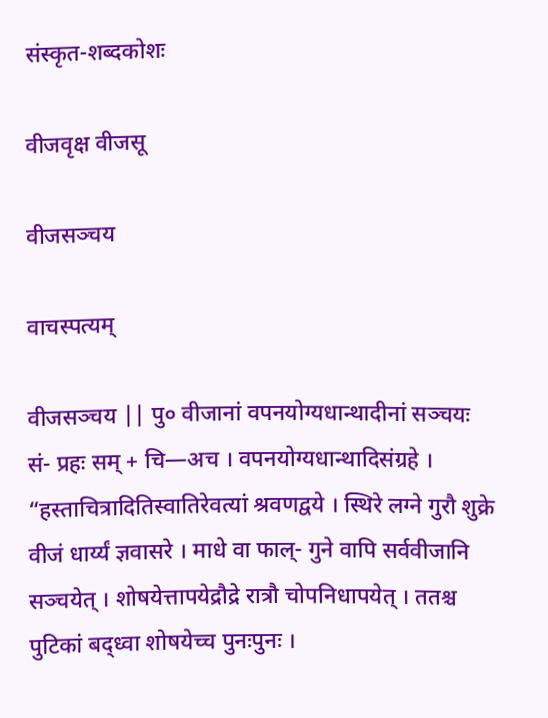संस्कृत-शब्दकोशः

वीजवृक्ष वीजसू

वीजसञ्चय

वाचस्पत्यम्

वीजसञ्चय || पु० वीजानां वपनयोग्यधान्थादीनां सञ्चयः सं- प्रहः सम् + चि—अच । वपनयोग्यधान्थादिसंग्रहे । “हस्ताचित्रादितिस्वातिरेवत्यां श्रवणद्वये । स्थिरे लग्ने गुरौ शुक्रे वीजं धार्य्यं ज्ञवासरे । माधे वा फाल्- गुने वापि सर्ववीजानि सञ्चयेत् । शोषयेत्तापयेद्रौद्रे रात्रौ चोपनिधापयेत् । ततश्च पुटिकां बद्ध्वा शोषयेच्च पुनःपुनः ।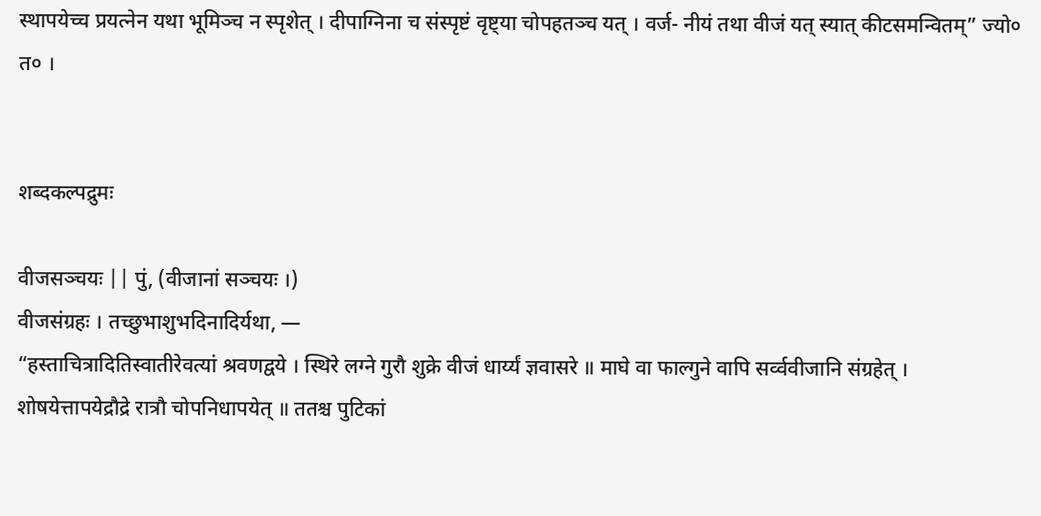स्थापयेच्च प्रयत्नेन यथा भूमिञ्च न स्पृशेत् । दीपाग्निना च संस्पृष्टं वृष्ट्या चोपहतञ्च यत् । वर्ज- नीयं तथा वीजं यत् स्यात् कीटसमन्वितम्” ज्यो० त० ।


शब्दकल्पद्रुमः

वीजसञ्चयः || पुं, (वीजानां सञ्चयः ।)
वीजसंग्रहः । तच्छुभाशुभदिनादिर्यथा, —
“हस्ताचित्रादितिस्वातीरेवत्यां श्रवणद्वये । स्थिरे लग्ने गुरौ शुक्रे वीजं धार्य्यं ज्ञवासरे ॥ माघे वा फाल्गुने वापि सर्व्ववीजानि संग्रहेत् । शोषयेत्तापयेद्रौद्रे रात्रौ चोपनिधापयेत् ॥ ततश्च पुटिकां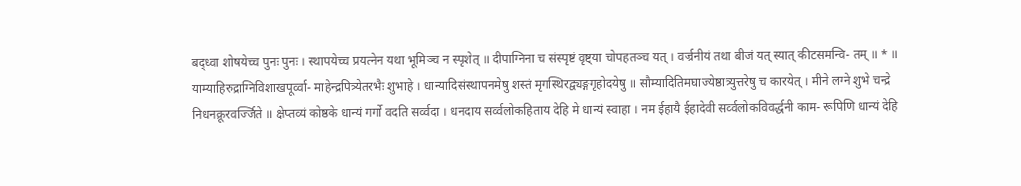बद्ध्वा शोषयेच्च पुनः पुनः । स्थापयेच्च प्रयत्नेन यथा भूमिञ्च न स्पृशेत् ॥ दीपाग्निना च संस्पृष्टं वृष्ट्या चोपहतञ्च यत् । वर्ज्रनीयं तथा बीजं यत् स्यात् कीटसमन्वि- तम् ॥ * ॥
याम्याहिरुद्राग्निविशाखपूर्व्वा- माहेन्द्रपित्र्येतरभैः शुभाहे । धान्यादिसंस्थापनमेषु शस्तं मृगस्थिरद्व्यङ्गगृहोदयेषु ॥ सौम्यादितिमघाज्येष्ठात्र्युत्तरेषु च कारयेत् । मीने लग्ने शुभे चन्द्रे निधनक्रूरवर्ज्जिते ॥ क्षेप्तव्यं कोष्ठके धान्यं गर्गो वदति सर्व्वदा । धनदाय सर्व्वलोकहिताय देहि मे धान्यं स्वाहा । नम ईहायै ईहादेवी सर्व्वलोकविवर्द्धनी काम- रूपिणि धान्यं देहि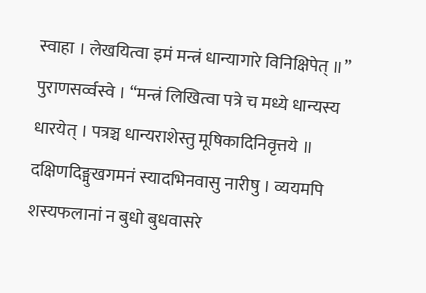स्वाहा । लेखयित्वा इमं मन्त्रं धान्यागारे विनिक्षिपेत् ॥” पुराणसर्व्वस्वे । “मन्त्रं लिखित्वा पत्रे च मध्ये धान्यस्य धारयेत् । पत्रञ्च धान्यराशेस्तु मूषिकादिनिवृत्तये ॥ दक्षिणदिङ्मुखगमनं स्यादभिनवासु नारीषु । व्ययमपि शस्यफलानां न बुधो बुधवासरे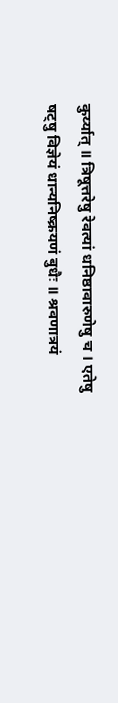कुर्य्यात् ॥ त्रिषूत्तरेषु रेवत्यां धनिष्ठावारुणेषु च । एतेषु षट्षु विज्ञेयं धान्यनिष्क्रयणं बुधैः ॥ श्रवणात्रयं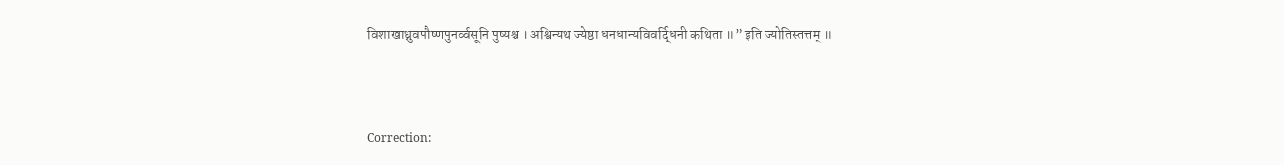विशाखाध्रुवपौष्णपुनर्व्वसूनि पुष्यश्च । अश्विन्यथ ज्येष्ठा धनधान्यविवर्द्धिनी कथिता ॥” इति ज्योतिस्तत्तम् ॥



Correction: